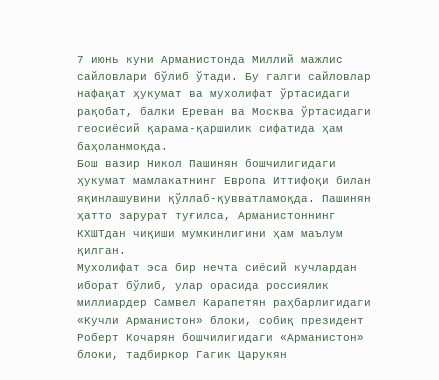7 июнь куни Арманистонда Миллий мажлис сайловлари бўлиб ўтади. Бу галги сайловлар нафақат ҳукумат ва мухолифат ўртасидаги рақобат, балки Ереван ва Москва ўртасидаги геосиёсий қарама-қаршилик сифатида ҳам баҳоланмоқда.
Бош вазир Никол Пашинян бошчилигидаги ҳукумат мамлакатнинг Европа Иттифоқи билан яқинлашувини қўллаб-қувватламоқда. Пашинян ҳатто зарурат туғилса, Арманистоннинг КХШТдан чиқиши мумкинлигини ҳам маълум қилган.
Мухолифат эса бир нечта сиёсий кучлардан иборат бўлиб, улар орасида россиялик миллиардер Самвел Карапетян раҳбарлигидаги «Кучли Арманистон» блоки, собиқ президент Роберт Кочарян бошчилигидаги «Арманистон» блоки, тадбиркор Гагик Царукян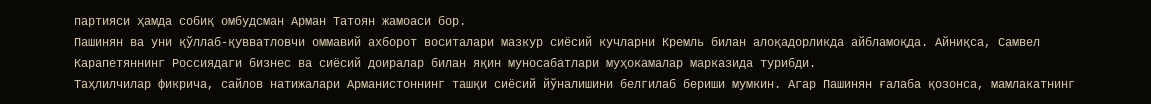партияси ҳамда собиқ омбудсман Арман Татоян жамоаси бор.
Пашинян ва уни қўллаб-қувватловчи оммавий ахборот воситалари мазкур сиёсий кучларни Кремль билан алоқадорликда айбламоқда. Айниқса, Самвел Карапетяннинг Россиядаги бизнес ва сиёсий доиралар билан яқин муносабатлари муҳокамалар марказида турибди.
Таҳлилчилар фикрича, сайлов натижалари Арманистоннинг ташқи сиёсий йўналишини белгилаб бериши мумкин. Агар Пашинян ғалаба қозонса, мамлакатнинг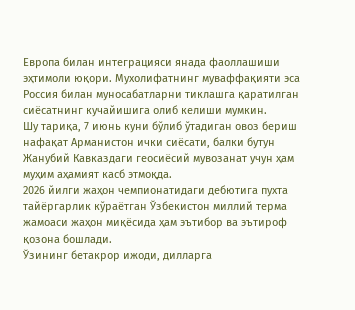Европа билан интеграцияси янада фаоллашиши эҳтимоли юқори. Мухолифатнинг муваффақияти эса Россия билан муносабатларни тиклашга қаратилган сиёсатнинг кучайишига олиб келиши мумкин.
Шу тариқа, 7 июнь куни бўлиб ўтадиган овоз бериш нафақат Арманистон ички сиёсати, балки бутун Жанубий Кавказдаги геосиёсий мувозанат учун ҳам муҳим аҳамият касб этмоқда.
2026 йилги жаҳон чемпионатидаги дебютига пухта тайёргарлик кўраётган Ўзбекистон миллий терма жамоаси жаҳон миқёсида ҳам эътибор ва эътироф қозона бошлади.
Ўзининг бетакрор ижоди, дилларга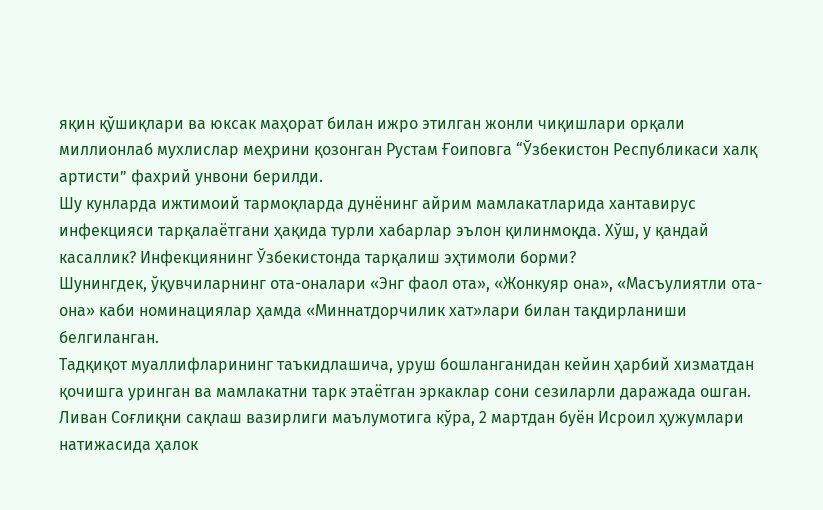яқин қўшиқлари ва юксак маҳорат билан ижро этилган жонли чиқишлари орқали миллионлаб мухлислар меҳрини қозонган Рустам Ғоиповга “Ўзбекистон Республикаси халқ артисти” фахрий унвони берилди.
Шу кунларда ижтимоий тармоқларда дунёнинг айрим мамлакатларида хантавирус инфекцияси тарқалаётгани ҳақида турли хабарлар эълон қилинмоқда. Хўш, у қандай касаллик? Инфекциянинг Ўзбекистонда тарқалиш эҳтимоли борми?
Шунингдек, ўқувчиларнинг ота-оналари «Энг фаол ота», «Жонкуяр она», «Масъулиятли ота-она» каби номинациялар ҳамда «Миннатдорчилик хат»лари билан тақдирланиши белгиланган.
Тадқиқот муаллифларининг таъкидлашича, уруш бошланганидан кейин ҳарбий хизматдан қочишга уринган ва мамлакатни тарк этаётган эркаклар сони сезиларли даражада ошган.
Ливан Соғлиқни сақлаш вазирлиги маълумотига кўра, 2 мартдан буён Исроил ҳужумлари натижасида ҳалок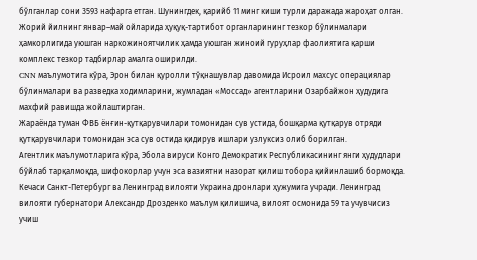бўлганлар сони 3593 нафарга етган. Шунингдек, қарийб 11 минг киши турли даражада жароҳат олган.
Жорий йилнинг январ–май ойларида ҳуқуқ-тартибот органларининг тезкор бўлинмалари ҳамкорлигида уюшган наркожиноятчилик ҳамда уюшган жиноий гуруҳлар фаолиятига қарши комплекс тезкор тадбирлар амалга оширилди.
CNN маълумотига кўра, Эрон билан қуролли тўқнашувлар давомида Исроил махсус операциялар бўлинмалари ва разведка ходимларини, жумладан «Моссад» агентларини Озарбайжон ҳудудига махфий равишда жойлаштирган.
Жараёнда туман ФВБ ёнғин-қутқарувчилари томонидан сув устида, бошқарма қутқарув отряди қутқарувчилари томонидан эса сув остида қидирув ишлари узлуксиз олиб борилган.
Агентлик маълумотларига кўра, Эбола вируси Конго Демократик Республикасининг янги ҳудудлари бўйлаб тарқалмоқда, шифокорлар учун эса вазиятни назорат қилиш тобора қийинлашиб бормоқда.
Кечаси Санкт-Петербург ва Ленинград вилояти Украина дронлари ҳужумига учради. Ленинград вилояти губернатори Александр Дрозденко маълум қилишича, вилоят осмонида 59 та учувчисиз учиш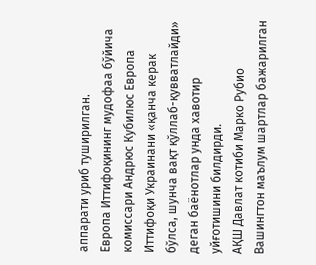аппарати уриб туширилган.
Европа Иттифоқининг мудофаа бўйича комиссари Андрюс Кубилюс Европа Иттифоқи Украинани «қанча керак бўлса, шунча вақт қўллаб-қувватлайди» деган баёнотлар унда хавотир уйғотишини билдирди.
АҚШ Давлат котиби Марко Рубио Вашингтон маълум шартлар бажарилган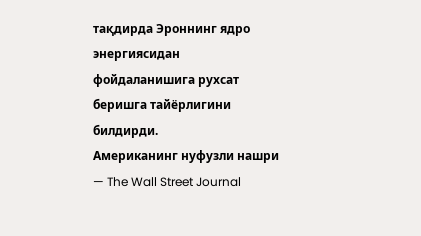тақдирда Эроннинг ядро энергиясидан фойдаланишига рухсат беришга тайёрлигини билдирди.
Американинг нуфузли нашри — The Wall Street Journal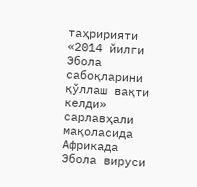таҳририяти «2014 йилги Эбола сабоқларини қўллаш вақти келди» сарлавҳали мақоласида Африкада Эбола вируси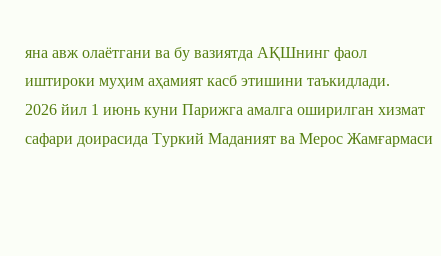яна авж олаётгани ва бу вазиятда АҚШнинг фаол иштироки муҳим аҳамият касб этишини таъкидлади.
2026 йил 1 июнь куни Парижга амалга оширилган хизмат сафари доирасида Туркий Маданият ва Мерос Жамғармаси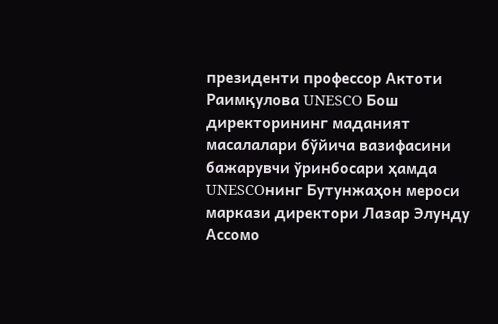президенти профессор Актоти Раимқулова UNESCO Бош директорининг маданият масалалари бўйича вазифасини бажарувчи ўринбосари ҳамда UNESCOнинг Бутунжаҳон мероси маркази директори Лазар Элунду Ассомо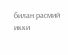билан расмий икки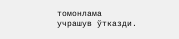томонлама учрашув ўтказди.